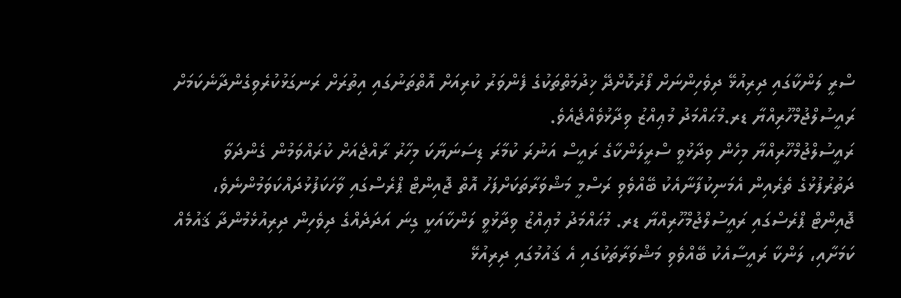ސްރީ ލަންކާގައި ދިރިއުޅޭ ދިވެހިންނަށް ފޯރުކޮށްދޭ ޚިދުމަތްތަކުގެ ފެންވަރު ކުރިއަށް އޮތްތަނުގައި އިތުރަށް ރަނގަޅުކުރެވިގެންދާނެކަމަށް ރައީސުލްޖުމްހޫރިއްޔާ ޑރ.މުޙައްމަދު މުޢިއްޒު ވިދާޅުވެއްޖެއެވެ.
ރައީސުލްޖުމްހޫރިއްޔާ މިހެން ވިދާޅުވީ ސްރީލަންކާގެ ރައީސް އަނުރަ ކުމާރަ ޑިސަނަޔާކަ މިހާރު ރާއްޖެއަށް ކުރައްވަމުން ގެންދަވާ ދަތުރުފުޅުގެ ތެރެއިން އެމަނިކުފާނާއެކު ބޭއްވެވި ރަސްމީ މަޝްވަރާތަކަށްފަހު އޮތް ޖޮއިންޓް ޕްރެސްގައި ވާހަކަފުޅުދައްކަވަމުންނެވެ،
ޖޮއިންޓް ޕްރެސްގައި ރައީސުލްޖުމްހޫރިއްޔާ ޑރ. މުޙައްމަދު މުޢިއްޒު ވިދާޅުވީ ލަންކާއަކީ ގިނަ އަދަދެއްގެ ދިވެހިން ދިރިއުޅެމުންދާ ޤައުމެއް ކަމަށާއި، ލަންކާ ރައީސާއެކު ބޭއްވެވި މަޝްވަރާތަކުގައި އެ ޤައުމުގައި ދިރިއުޅޭ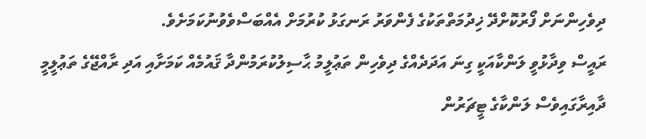ދިވެހިންނަށް ފޯރުކޮށްދޭ ޚިދުމަތްތަކުގެ ފެންވަރު ރަނގަޅު ކުރުމަށް އެއްބަސްވެވުނުކަމަށެވެ.
ރައީސް ވިދާޅުވީ ލަންކާއަކީ ގިނަ އަދަދެއްގެ ދިވެހިން ތަޢުލީމު ޙާސިލުކުރަމުންދާ ޤައުމެއް ކަމަށާއި އަދި ރާއްޖޭގެ ތަޢުލީމީ ދާއިރާގައިވެސް ލަންކާގެ ޓީޗަރުން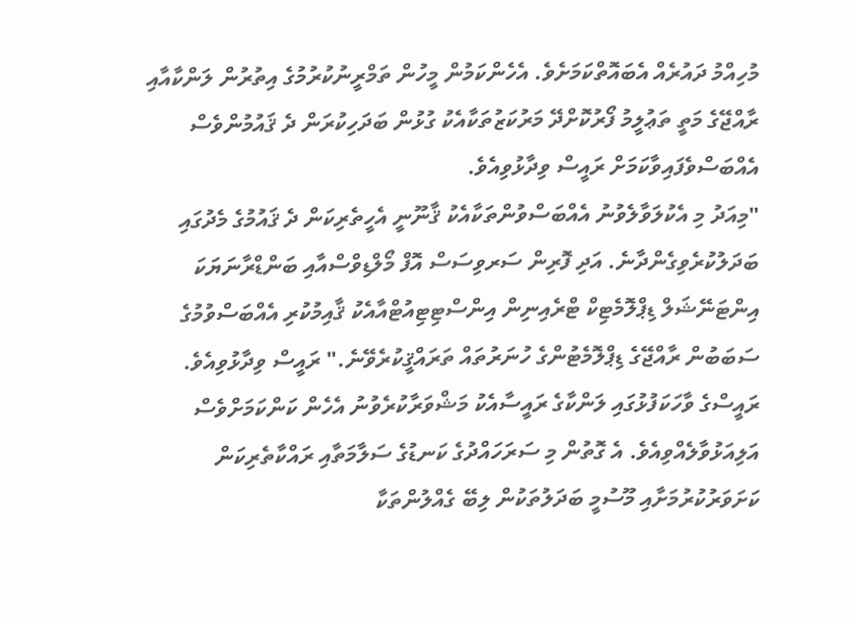މުހިއްމު ދައުރެއް އެބައޮތްކަމަށެވެ. އެހެންކަމުން މީހުން ތަމްރީނުކުރުމުގެ އިތުރުން ލަންކާއާއި ރާއްޖޭގެ މަތީ ތަޢުލީމު ފޯރުކޮށްދޭ މަރުކަޒުތަކާއެކު ގުޅުން ބަދަހިކުރަން ދެ ޤައުމުންވެސް އެއްބަސްވެފައިވާކަމަށް ރައީސް ވިދާޅުވިއެވެ.
"މިއަދު މި އެކުލަވާލެވުނު އެއްބަސްވުންތަކާއެކު ޤާނޫނީ އެހީތެރިކަން ދެ ޤައުމުގެ މެދުގައި ބަދަލުކުރެވިގެންދާނެ. އަދި ފޮރިން ސަރވިސަސް އޮފް މޯލްޑިވްސްއާއި ބަންޑްރާނަޔަކަ އިންޓަނޭޝަލް ޑިޕްލޮމެޓިކް ޓްރެއިނިން އިންސްޓިޓިއުޓްއާއެކު ޤާއިމުކުރި އެއްބަސްވުމުގެ ސަބަބުން ރާއްޖޭގެ ޑިޕްލޮމެޓުންގެ ހުނަރުތައް ތަރައްޤީކުރެވޭނެ." ރައީސް ވިދާޅުވިއެވެ.
ރައީސްގެ ވާހަކަފުޅުގައި ލަންކާގެ ރައީސާއެކު މަޝްވަރާކުރެވުނު އެހެން ކަންކަމަށްވެސް އަލިއަޅުވާލެއްވިއެވެ. އެ ގޮތުން މި ސަރަހައްދުގެ ކަނޑުގެ ސަލާމަތާއި ރައްކާތެރިކަން ކަށަވަރުކުރުމަށާއި މޫސުމީ ބަދަލުތަކުން ލިބޭ ގެއްލުންތަކާ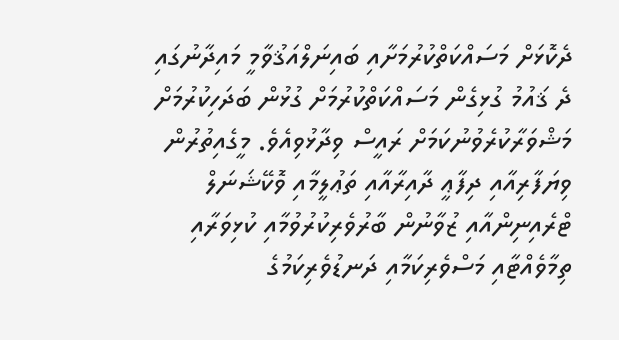ދެކޮޅަށް މަސައްކަތްކުރުމަށާއި ބައިނަލްއަޤުވާމީ މައިދާނުގައި ދެ ޤައުމު ގުޅިގެން މަސައްކަތްކުރުމަށް ގުޅުން ބަދަހިކުރުމަށް މަޝްވަރާކުރެވުނުކަމަށް ރައީސް ވިދާޅުވިއެވެ. މީގެއިތުރުން ވިޔަފާރިއާއި ދިފާޢީ ދާއިރާއާއި ތަޢުލީމާއި ވޮކޭޝަނަލް ޓްރެއިނިންއާއި ޒުވާނުން ބާރުވެރިކުރުވުމާއި ކުޅިވަރާއި ތިމާވެއްޓާއި މަސްވެރިކަމާއި ދަނޑުވެރިކަމުގެ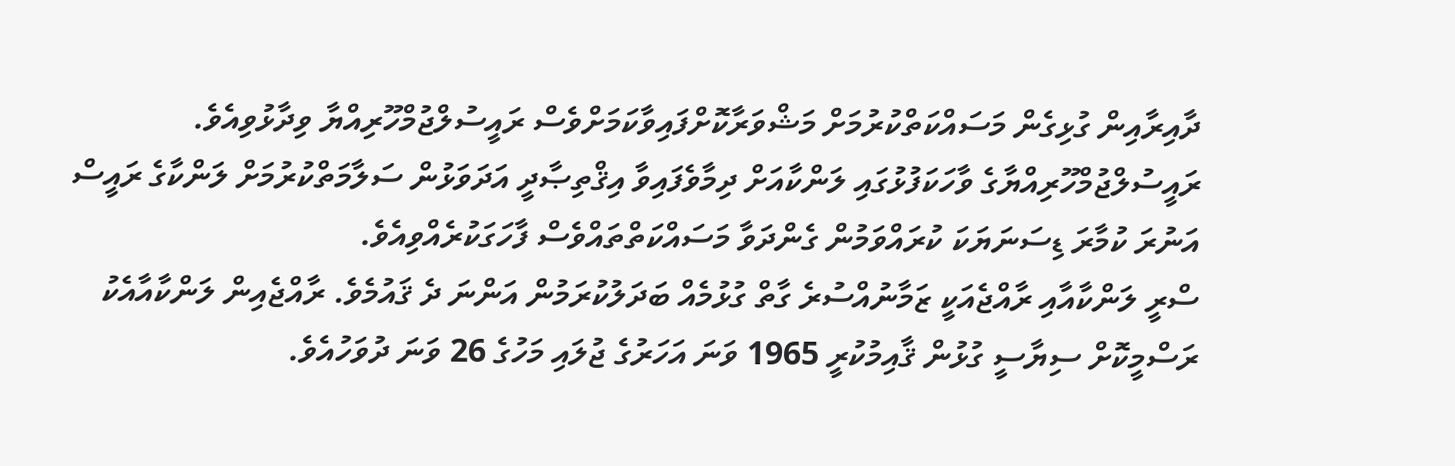ދާއިރާއިން ގުޅިގެން މަސައްކަތްކުރުމަށް މަޝްވަރާކޮށްފައިވާކަމަށްވެސް ރައީސުލްޖުމްހޫރިއްޔާ ވިދާޅުވިއެވެ.
ރައީސުލްޖުމްހޫރިއްޔާގެ ވާހަކަފުޅުގައި ލަންކާއަށް ދިމާވެފައިވާ އިޤްތިޞާދީ އަދަވަޅުން ސަލާމަތްކުރުމަށް ލަންކާގެ ރައީސް އަނުރަ ކުމާރަ ޑިސަނަޔަކަ ކުރައްވަމުން ގެންދަވާ މަސައްކަތްތައްވެސް ފާހަގަކުރެއްވިއެވެ.
ސްރީ ލަންކާއާއި ރާއްޖެއަކީ ޒަމާނުއްސުރެ ގާތް ގުޅުމެއް ބަދަލުކުރަމުން އަންނަ ދެ ޤައުމެވެ. ރާއްޖެއިން ލަންކާއާއެކު ރަސްމީކޮށް ސިޔާސީ ގުޅުން ޤާއިމުކުރީ 1965 ވަނަ އަހަރުގެ ޖުލައި މަހުގެ 26 ވަނަ ދުވަހުއެވެ.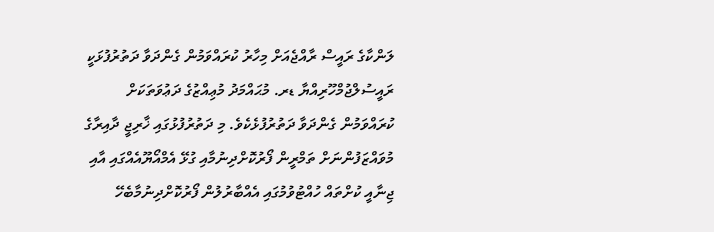ލަންކާގެ ރައީސް ރާއްޖެއަށް މިހާރު ކުރައްވަމުން ގެންދަވާ ދަތުރުފުޅަކީ ރައީސުލްޖުމްހޫރިއްޔާ ޑރ. މުޙައްމަދު މުޢިއްޒުގެ ދަޢުވަތަކަށް ކުރައްވަމުން ގެންދަވާ ދަތުރުފުޅެކެވެ. މި ދަތުރުފުޅުގައި ޚާރިޖީ ދާއިރާގެ މުވައްޒަފުންނަށް ތަމްރީން ފޯރުކޮށްދިނުމާއި ގުޅޭ އެމްއޯޔޫއެއްގައި އާއި ޖިނާއީ ކުށްތައް ހުއްޓުވުމުގައި އެއްބާރުލުން ފޯރުކޮށްދިނުމާބެހޭ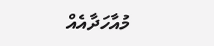މުއާހަދާއެއް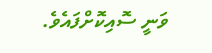ވަނީ ސޮއިކޮށްފައެވެ.